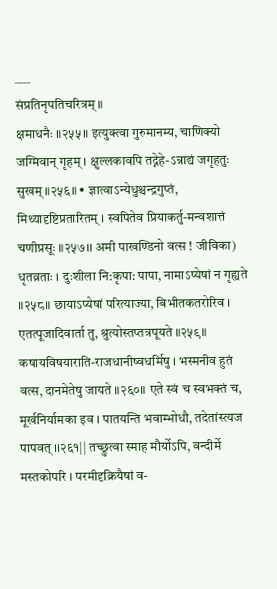___
संप्रतिनृपतिचरित्रम् ॥
क्षमाधनैः ॥२५५॥ इत्युक्त्वा गुरुमानम्य, चाणिक्यो जग्मिवान् गृहम् । क्षुल्लकावपि तद्नेहे-ऽन्नाद्यं जगृहतुः सुखम् ॥२५६॥ • ज्ञात्वाऽन्येधुश्चन्द्रगुप्तं, मिथ्यादृष्टिप्रतारितम् । स्वपितेव प्रियाकर्तु-मन्वशात्तं चणीप्रसूः ॥२५७।। अमी पाखण्डिनो वत्स ! जीविका) धृतव्रताः । दुःशीला नि:कृपा: पापा, नामाऽप्येषां न गृह्यते ॥२५८॥ छायाऽप्येषां परित्याज्या, बिभीतकतरोरिव । एतत्पूजादिवार्ता तु, श्रुत्योस्तप्तत्रपूयते ॥२५९॥ कषायविषयाराति-राजधानीष्वधर्मिषु । भस्मनीव हुतं वत्स, दानमेतेषु जायते ॥२६०॥ एते स्वं च स्वभक्तं च, मूर्खनिर्यामका इव । पातयन्ति भवाम्भोधौ, तदेतांस्त्यज पापवत् ।।२६१|| तच्छ्रुत्वा स्माह मौर्योऽपि, वन्दीर्मे मस्तकोपरि । परमीदृक्रियैषां व-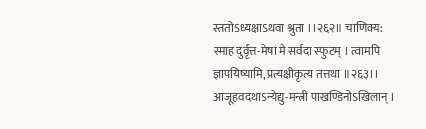स्ततोऽध्यक्षाऽथवा श्रुता ।।२६२॥ चाणिक्य: स्माह दुर्वृत्त-मेषां मे सर्वदा स्फुटम् । त्वामपि ज्ञापयिष्यामि, प्रत्यक्षीकृत्य तत्तथा ॥२६३।। आजूहवदथाऽन्येद्यु-मन्त्री पाखण्डिनोऽखिलान् ।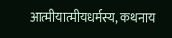आत्मीयात्मीयधर्मस्य, कथनाय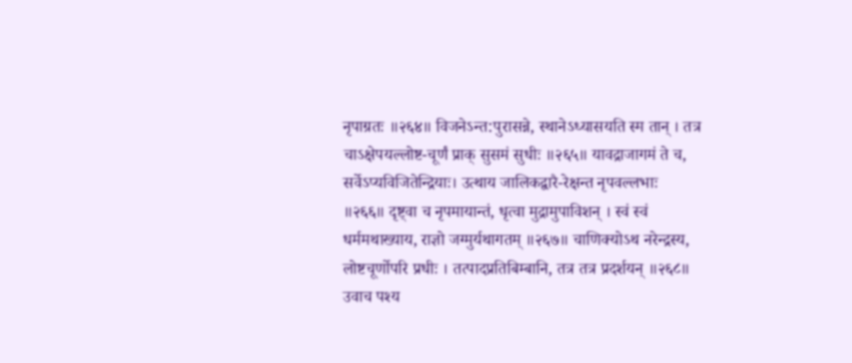नृपाग्रतः ॥२६४॥ विजनेऽन्त:पुरासन्ने, स्थानेऽध्यासयति स्म तान् । तत्र चाऽक्षेपयल्लोष्ट-चूर्णं प्राक् सुसमं सुधीः ॥२६५॥ यावद्राजागमं ते च, सर्वेऽप्यविजितेन्द्रियाः। उत्थाय जालिकद्वारै-रेक्षन्त नृपवल्लभाः ॥२६६॥ दृष्ट्वा च नृपमायान्तं, धृत्वा मुद्रामुपाविशन् । स्वं स्वं धर्ममथाख्याय, राज्ञो जग्मुर्यथागतम् ॥२६७॥ चाणिक्योऽथ नरेन्द्रस्य, लोष्टचूर्णोपरि प्रधीः । तत्पादप्रतिबिम्बानि, तत्र तत्र प्रदर्शयन् ॥२६८॥ उवाच पश्य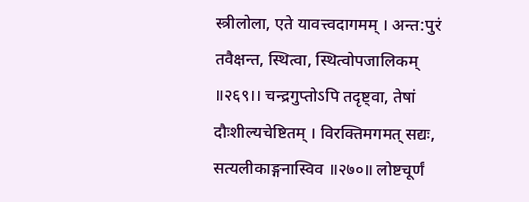स्त्रीलोला, एते यावत्त्वदागमम् । अन्त:पुरं तवैक्षन्त, स्थित्वा, स्थित्वोपजालिकम् ॥२६९।। चन्द्रगुप्तोऽपि तदृष्ट्वा, तेषां दौःशील्यचेष्टितम् । विरक्तिमगमत् सद्यः, सत्यलीकाङ्गनास्विव ॥२७०॥ लोष्टचूर्णं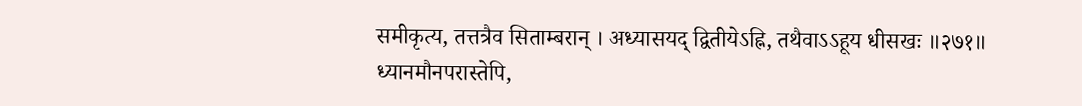समीकृत्य, तत्तत्रैव सिताम्बरान् । अध्यासयद् द्वितीयेऽह्नि, तथैवाऽऽहूय धीसखः ॥२७१॥ ध्यानमौनपरास्तेपि,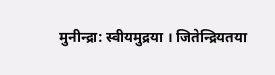मुनीन्द्रा: स्वीयमुद्रया । जितेन्द्रियतया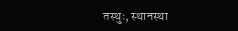तस्थुः, स्थानस्था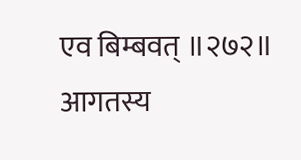एव बिम्बवत् ॥२७२॥ आगतस्य